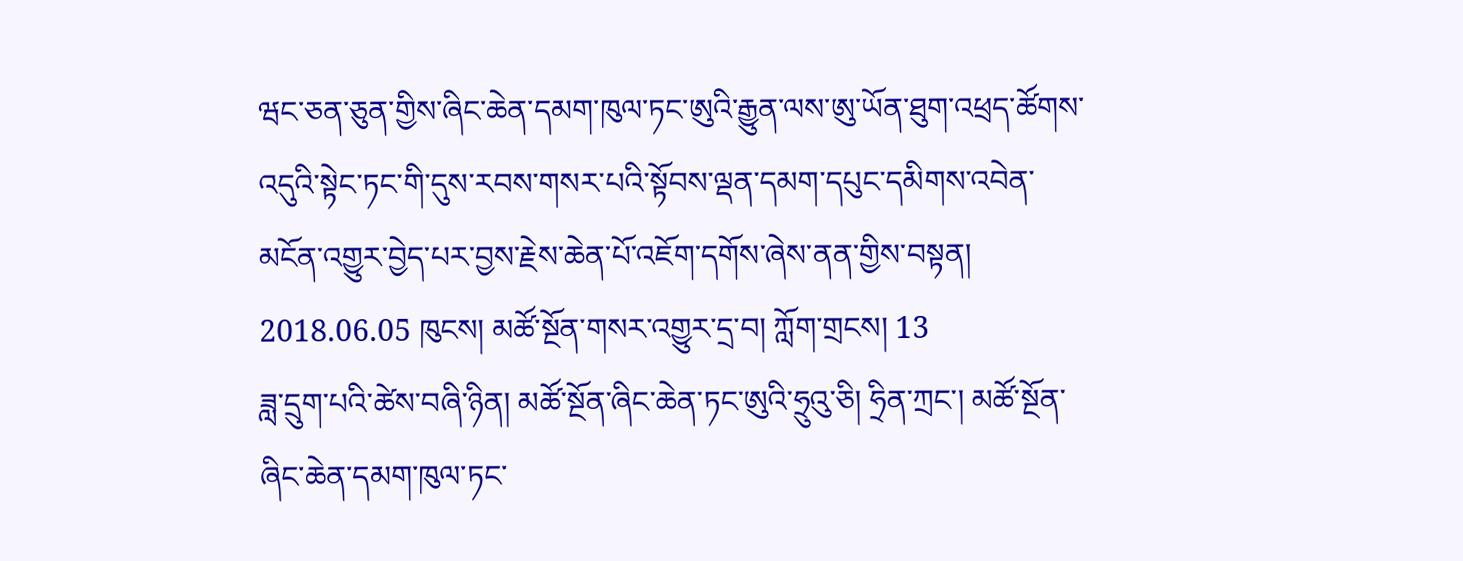ཝང་ཅན་ཅུན་གྱིས་ཞིང་ཆེན་དམག་ཁུལ་ཏང་ཨུའི་རྒྱུན་ལས་ཨུ་ཡོན་ཐུག་འཕྲད་ཚོགས་འདུའི་སྟེང་ཏང་གི་དུས་རབས་གསར་པའི་སྟོབས་ལྡན་དམག་དཔུང་དམིགས་འབེན་མངོན་འགྱུར་བྱེད་པར་བྱས་རྗེས་ཆེན་པོ་འཇོག་དགོས་ཞེས་ནན་གྱིས་བསྟན།
2018.06.05 ཁུངས། མཚོ་སྔོན་གསར་འགྱུར་དྲ་བ། ཀློག་གྲངས། 13
ཟླ་དྲུག་པའི་ཚེས་བཞི་ཉིན། མཚོ་སྔོན་ཞིང་ཆེན་ཏང་ཨུའི་ཧྲུའུ་ཅི། ཧྲིན་ཀྲང་། མཚོ་སྔོན་ཞིང་ཆེན་དམག་ཁུལ་ཏང་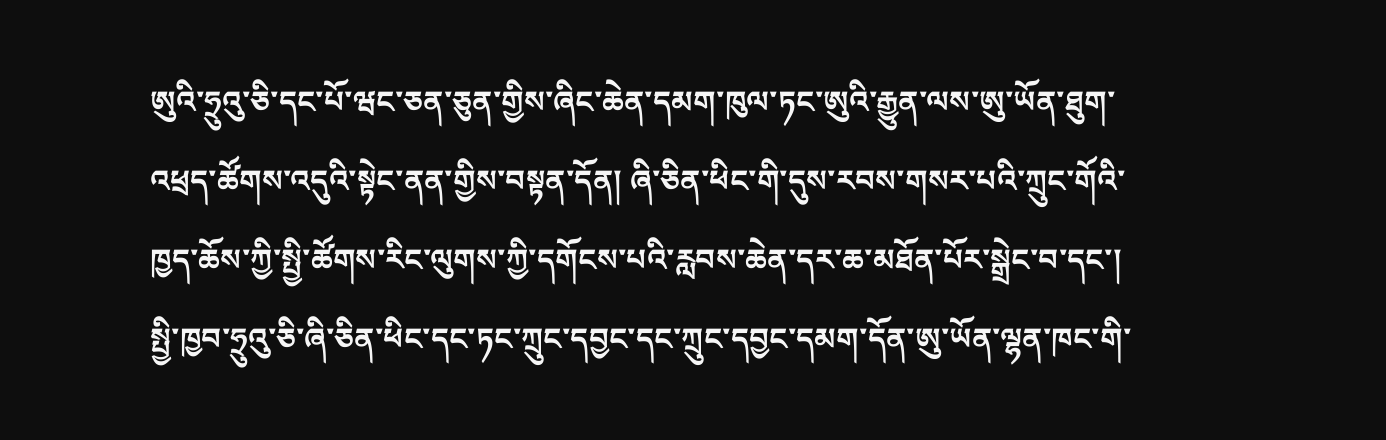ཨུའི་ཧྲུའུ་ཅི་དང་པོ་ཝང་ཅན་ཅུན་གྱིས་ཞིང་ཆེན་དམག་ཁུལ་ཏང་ཨུའི་རྒྱུན་ལས་ཨུ་ཡོན་ཐུག་འཕྲད་ཚོགས་འདུའི་སྟེང་ནན་གྱིས་བསྟན་དོན། ཞི་ཅིན་ཕིང་གི་དུས་རབས་གསར་པའི་ཀྲུང་གོའི་ཁྱད་ཆོས་ཀྱི་སྤྱི་ཚོགས་རིང་ལུགས་ཀྱི་དགོངས་པའི་རླབས་ཆེན་དར་ཆ་མཐོན་པོར་སྒྲེང་བ་དང་། སྤྱི་ཁྱབ་ཧྲུའུ་ཅི་ཞི་ཅིན་ཕིང་དང་ཏང་ཀྲུང་དབྱང་དང་ཀྲུང་དབྱང་དམག་དོན་ཨུ་ཡོན་ལྷན་ཁང་གི་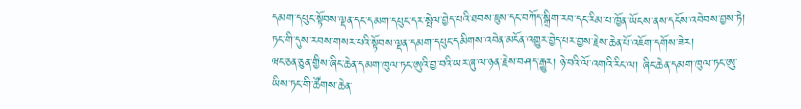དམག་དཔུང་སྟོབས་ལྡན་དང་དམག་དཔུང་དར་སྤེལ་བྱེད་པའི་ཐབས་ཇུས་དང་བཀོད་སྒྲིག་རབ་དང་རིམ་པ་ཁྱོན་ཡོངས་ནས་དངོས་འབེབས་བྱས་ཏེ། ཏང་གི་དུས་རབས་གསར་པའི་སྟོབས་ལྡན་དམག་དཔུང་དམིགས་འབེན་མངོན་འགྱུར་བྱེད་པར་བྱས་རྗེས་ཆེན་པོ་འཇོག་དགོས་ཟེར།
ཝང་ཅན་ཅུན་གྱིས་ཞིང་ཆེན་དམག་ཁུལ་ཏང་ཨུའི་བྱ་བའི་ཡར་ཞུ་ལ་ཉན་རྗེས་བཤད་རྒྱུར། ཉེ་བའི་ལོ་འགའི་རིང་ལ། ཞིང་ཆེན་དམག་ཁུལ་ཏང་ཨུ་ཡིས་ཏང་གི་ཚོགས་ཆེན་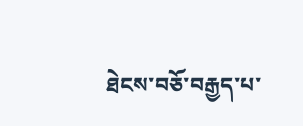ཐེངས་བཅོ་བརྒྱད་པ་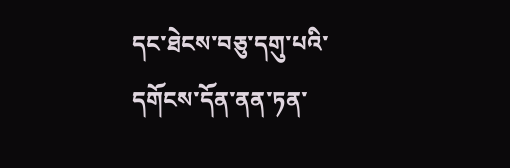དང་ཐེངས་བཅུ་དགུ་པའི་དགོངས་དོན་ནན་ཏན་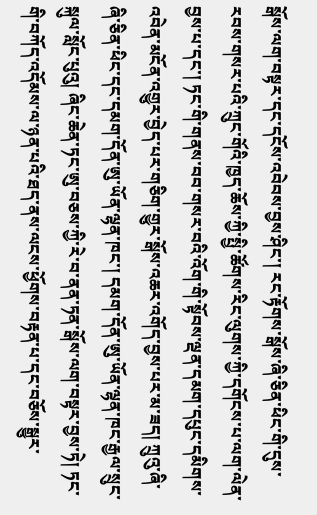སྒོས་ལག་བསྟར་དང་དངོས་འབེབས་བྱས་ཤིང་། རང་རྟོགས་སྒོས་ཞི་ཅིན་ཕིང་གི་དུས་རབས་གསར་པའི་ཀྲུང་གོའི་ཁྱད་ཆོས་ཀྱི་སྤྱི་ཚོགས་རིང་ལུགས་ཀྱི་དགོངས་པ་ལག་ལེན་བྱས་པ་དང་། ཏང་གི་གནས་བབ་གསར་བའི་འོག་གི་སྟོབས་ལྡན་དམག་དཔུང་དམིགས་འབེན་མངོན་འགྱུར་བྱེད་པར་གཅིག་གྱུར་སྒོས་འཆར་འགོད་བྱས་པར་མ་ཟད། ཀྲུའུ་ཞི་ཞི་ཅིན་ཕིང་དང་དམག་དོན་ཨུ་ཡོན་ལྷན་ཁང་། དམག་དོན་ཨུ་ཡོན་ལྷན་ཁང་རྒྱལ་སྲུང་སྐུལ་སློང་པུའུ། ཞིང་ཆེན་ཏང་ཨུ་བཅས་ཀྱི་རེ་བ་ནན་ཏན་སྒོས་ལག་བསྟར་བྱས་ཏེ། ཏང་གི་བཀོད་འདོམས་ལ་ཉན་པའི་ཐད་ནས་ལངས་ཕྱོགས་བརྟན་པ་དང་བཅོས་སྒྱུར་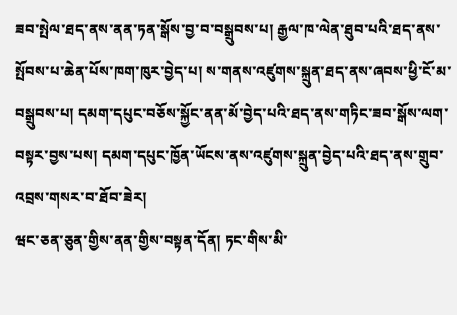ཟབ་སྤེལ་ཐད་ནས་ནན་ཏན་སྒོས་བྱ་བ་བསྒྲུབས་པ། རྒྱལ་ཁ་ལེན་ཐུབ་པའི་ཐད་ནས་སྤོབས་པ་ཆེན་པོས་ཁག་ཁུར་བྱེད་པ། ས་གནས་འཛུགས་སྐྲུན་ཐད་ནས་ཞབས་ཕྱི་ངོ་མ་བསྒྲུབས་པ། དམག་དཔུང་བཅོས་སྐྱོང་ནན་མོ་བྱེད་པའི་ཐད་ནས་གཏིང་ཟབ་སྒོས་ལག་བསྟར་བྱས་པས། དམག་དཔུང་ཁྱོན་ཡོངས་ནས་འཛུགས་སྐྲུན་བྱེད་པའི་ཐད་ནས་གྲུབ་འབྲས་གསར་བ་ཐོབ་ཟེར།
ཝང་ཅན་ཅུན་གྱིས་ནན་གྱིས་བསྟན་དོན། ཏང་གིས་མི་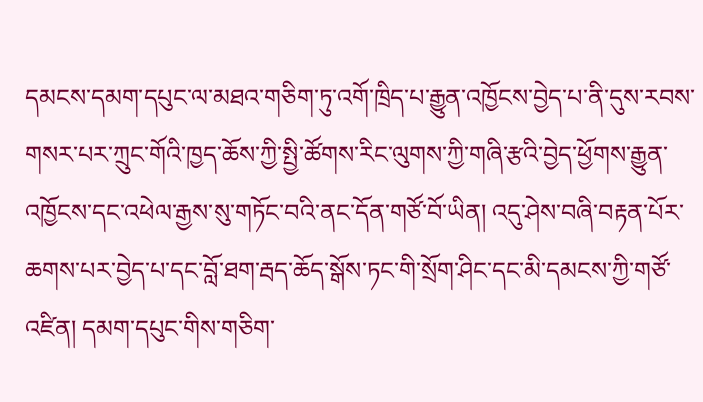དམངས་དམག་དཔུང་ལ་མཐའ་གཅིག་ཏུ་འགོ་ཁྲིད་པ་རྒྱུན་འཁྱོངས་བྱེད་པ་ནི་དུས་རབས་གསར་པར་ཀྲུང་གོའི་ཁྱད་ཆོས་ཀྱི་སྤྱི་ཚོགས་རིང་ལུགས་ཀྱི་གཞི་རྩའི་བྱེད་ཕྱོགས་རྒྱུན་འཁྱོངས་དང་འཕེལ་རྒྱས་སུ་གཏོང་བའི་ནང་དོན་གཙོ་བོ་ཡིན། འདུ་ཤེས་བཞི་བརྟན་པོར་ཆགས་པར་བྱེད་པ་དང་བློ་ཐག་རྦད་ཆོད་སྒོས་ཏང་གི་སྲོག་ཤིང་དང་མི་དམངས་ཀྱི་གཙོ་འཛིན། དམག་དཔུང་གིས་གཅིག་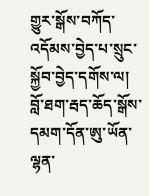གྱུར་སྒོས་བཀོད་འདོམས་བྱེད་པ་སྲུང་སྐྱོབ་བྱེད་དགོས་ལ། བློ་ཐག་རྦད་ཆོད་སྒོས་དམག་དོན་ཨུ་ཡོན་ལྷན་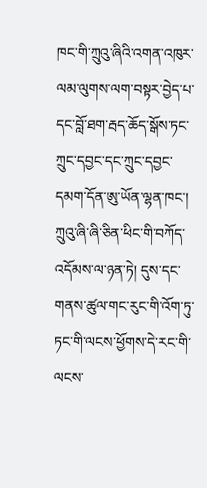ཁང་གི་ཀྲུའུ་ཞིའི་འགན་འཁུར་ལམ་ལུགས་ལག་བསྟར་བྱེད་པ་དང་བློ་ཐག་རྦད་ཆོད་སྒོས་ཏང་ཀྲུང་དབྱང་དང་ཀྲུང་དབྱང་དམག་དོན་ཨུ་ཡོན་ལྷན་ཁང་། ཀྲུའུ་ཞི་ཞི་ཅིན་ཕིང་གི་བཀོད་འདོམས་ལ་ཉན་ཏེ། དུས་དང་གནས་ཚུལ་གང་རུང་གི་འོག་ཏུ་ཏང་གི་ལངས་ཕྱོགས་དེ་རང་གི་ལངས་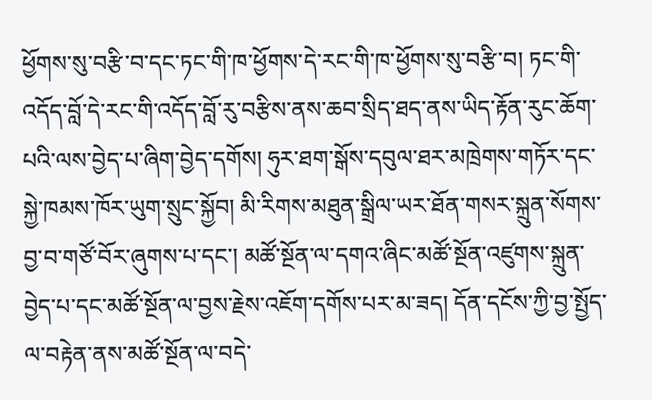ཕྱོགས་སུ་བརྩི་བ་དང་ཏང་གི་ཁ་ཕྱོགས་དེ་རང་གི་ཁ་ཕྱོགས་སུ་བརྩི་བ། ཏང་གི་འདོད་བློ་དེ་རང་གི་འདོད་བློ་རུ་བརྩིས་ནས་ཆབ་སྲིད་ཐད་ནས་ཡིད་རྟོན་རུང་ཆོག་པའི་ལས་བྱེད་པ་ཞིག་བྱེད་དགོས། ཧུར་ཐག་སྒོས་དབུལ་ཐར་མཁྲེགས་གཏོར་དང་སྐྱེ་ཁམས་ཁོར་ཡུག་སྲུང་སྐྱོབ། མི་རིགས་མཐུན་སྒྲིལ་ཡར་ཐོན་གསར་སྐྲུན་སོགས་བྱ་བ་གཙོ་བོར་ཞུགས་པ་དང་། མཚོ་སྔོན་ལ་དགའ་ཞིང་མཚོ་སྔོན་འཛུགས་སྐྲུན་བྱེད་པ་དང་མཚོ་སྔོན་ལ་བྱས་རྗེས་འཇོག་དགོས་པར་མ་ཟད། དོན་དངོས་ཀྱི་བྱ་སྤྱོད་ལ་བརྟེན་ནས་མཚོ་སྔོན་ལ་བདེ་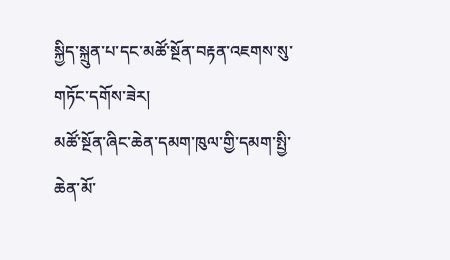སྐྱིད་སྐྲུན་པ་དང་མཚོ་སྔོན་བརྟན་འཇགས་སུ་གཏོང་དགོས་ཟེར།
མཚོ་སྔོན་ཞིང་ཆེན་དམག་ཁུལ་གྱི་དམག་སྤྱི་ཆེན་མོ་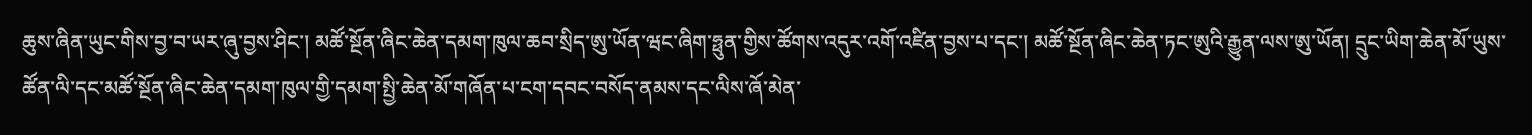ཆུས་ཞིན་ཡུང་གིས་བྱ་བ་ཡར་ཞུ་བྱས་ཤིང་། མཚོ་སྔོན་ཞིང་ཆེན་དམག་ཁུལ་ཆབ་སྲིད་ཨུ་ཡོན་ཝང་ཞིག་ཧྥུན་གྱིས་ཚོགས་འདུར་འགོ་འཛིན་བྱས་པ་དང་། མཚོ་སྔོན་ཞིང་ཆེན་ཏང་ཨུའི་རྒྱུན་ལས་ཨུ་ཡོན། དྲུང་ཡིག་ཆེན་མོ་ཡུས་ཚོན་ལི་དང་མཚོ་སྔོན་ཞིང་ཆེན་དམག་ཁུལ་གྱི་དམག་སྤྱི་ཆེན་མོ་གཞོན་པ་ངག་དབང་བསོད་ནམས་དང་ལིས་ཞོ་མེན་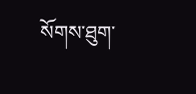སོགས་ཐུག་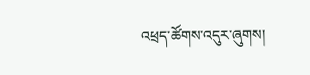འཕྲད་ཚོགས་འདུར་ཞུགས།